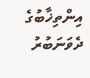އިންތިޚާބުގެ ދެވަނަބުރު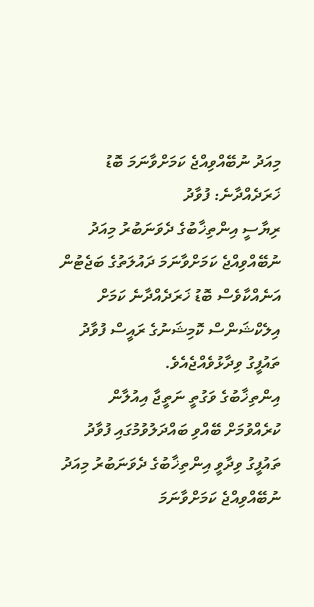މިއަދު ނުބޭއްވިއްޖެ ކަމަށްވާނަމަ ބޮޑު ޚަރަދެއްދާނެ: ފުވާދު
ރިޔާސީ އިންތިޚާބުގެ ދެވަނަބުރު މިއަދު ނުބޭއްވިއްޖެ ކަމަށްވާނަމަ ދައުލަތުގެ ބަޖެޓުން އަނެއްކާވެސް ބޮޑު ޚަރަދެއްދާނެ ކަމަށް އިލެކްޝަންސް ކޮމިޝަނުގެ ރައީސް ފުވާދު ތައުފީގު ވިދާޅުވެއްޖެއެވެ.
އިންތިޚާބުގެ ވަގުތީ ނަތީޖާ އިއުލާން ކުރެއްވުމަށް ބޭއްވި ބައްދަލުވުމުގައި ފުވާދު ތައުފީގު ވިދާވީ އިންތިޚާބުގެ ދެވަނަބުރު މިއަދު ނުބޭއްވިއްޖެ ކަމަށްވާނަމަ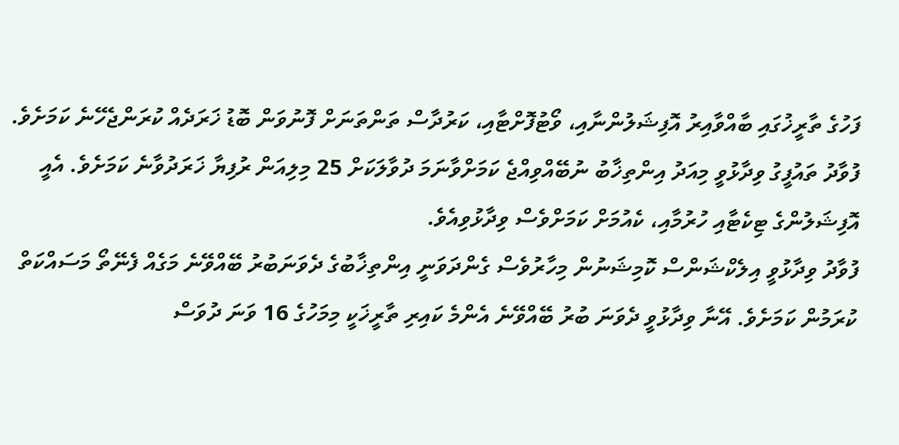ފަހުގެ ތާރީޚުގައި ބާއްވާއިރު އޮފިޝަލުންނާއި، ވޯޓުފޮށްޓާއި، ކަރުދާސް ތަންތަނަށް ފޮނުވަން ބޮޑު ޚަރަދެއް ކުރަންޖެހޭނެ ކަމަށެވެ.
ފުވާދު ތައުފީގު ވިދާޅުވީ މިއަދު އިންތިޚާބު ނުބޭއްވިއްޖެ ކަމަށްވާނަމަ ދުވާލަކަށް 25 މިލިއަން ރުފިޔާ ޚަރަދުވާނެ ކަމަށެވެ. އެއީ އޮފިޝަލުންގެ ޓިކެޓާއި ހުރުމާއި، ކެއުމަށް ކަމަށްވެސް ވިދާޅުވިއެވެ.
ފުވާދު ވިދާޅުވީ އިލެކްޝަންސް ކޮމިޝަނުން މިހާރުވެސް ގެންދަވަނީ އިންތިޚާބުގެ ދެވަނަބުރު ބޭއްވޭނެ މަގެއް ފެނޭތޯ މަސައްކަތް ކުރަމުން ކަމަށެވެ. އޭނާ ވިދާޅުވީ ދެވަނަ ބުރު ބޭއްވޭނެ އެންމެ ކައިރި ތާރީޚަކީ މިމަހުގެ 16 ވަނަ ދުވަސް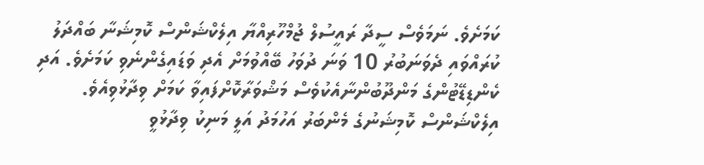ކަމަށެވެ. ނަމަވެސް ސީދާ ރައީސުލް ޖުމްހޫރިއްޔާ އިލެކްޝަންސް ކޮމިޝަނާ ބައްދަލު ކުރައްވައި ދެވަނަބުރު 10 ވަނަ ދުވަހު ބޭއްވުމަށް އެދި ވަޑައިގެންނެވި ކަމަށެވެ. އަދި ކެންޑިޑޭޓުންގެ މަންދޫބުންނާއެކުވެސް މަޝްވަރާކޮށްފައިވާ ކަމަށް ވިދާޅުވިއެވެ.
އިލެކްޝަންސް ކޮމިޝަނުގެ މެންބަރު އަހުމަދު އަލީ މަނިކު ވިދާޅުވީ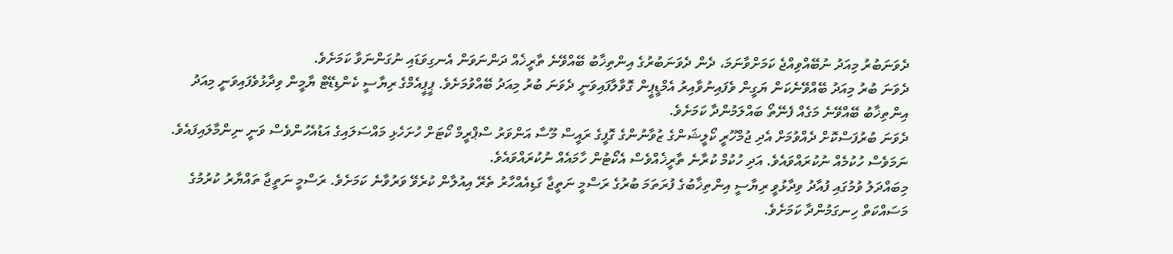ދެވަނަބުރު މިއަދު ނުބޭއްވިއްޖެ ކަމަށްވާނަމަ، ދެން ދެވަނަބުރުގެ އިންތިޚާބު ބޭއްވޭނެ ތާރީޚެއް ދަންނަވަން އެނގިވަޑައި ނުގަންނަވާ ކަމަށެވެ.
ދެވަނަ ބުރު މިއަދު ބޭއްވޭނެކަން ޔަގީން ވެފައިނުވާއިރު އެމްޑީޕީން ގޮވާލާފައިވަނީ ދެވަނަ ބުރު މިއަދު ބޭއްވުމަށެވެ. ޕީޕީއެމްގެ ރިޔާސީ ކެންޑިޑޭޓް ޔާމީން ވިދާޅުވެފައިވަނީ މިއަދު އިންތިޚާބު ބޭއްވޭނެ މަގެއް ފެނޭތޯ ބައްލަމުންދާ ކަމަށެވެ.
ދެވަނަ ބުރުފަސްކޮށް ދެއްވުމަށް އެދި ޖުމްހޫރީ ކޯލީޝަންގެ ޒުވާނުންގެ ގޮފީގެ ރައީސް މޫސާ އަންވަރު ސްޕްރީމް ކޯޓަށް ހުށަހެޅި މައްސަލައިގެ އަޑުއެހުންވެސް ވަނީ ނިންމާލައިފައެވެ. ނަމަވެސް ހުކުމެއް ނުކުރައްވައެވެ. އަދި ހުކުމް ކުރާނެ ތާރީޚެއްވެސް އެކޯޓުން ހާމައެއް ނުކުރައްވައެވެ.
މިބައްދަލު ވުމުގައި ފުއާދު ވިދާޅުވީ ރިޔާސީ އިންތިޚާބުގެ ފުރަތަމަ ބުރުގެ ރަސްމީ ނަތީޖާ ގަޑިއެއްހާރު ތެރޭ އިއުލާން ކުރެވޭ ވަރުވާނެ ކަމަށެވެ. ރަސްމީ ނަތީޖާ ތައްޔާރު ކުރުމުގެ މަސައްކަތް ހިނގަމުންދާ ކަމަށެވެ.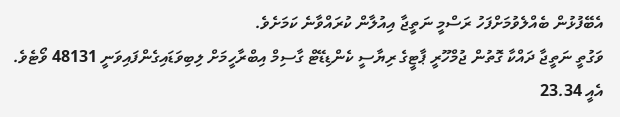އެބޭފުޅުން ބެއްލެވުމަށްފަހު ރަސްމީ ނަތީޖާ އިއުލާން ކުރައްވާނެ ކަމަށެވެ.
ވަގުތީ ނަތީޖާ ދައްކާ ގޮތުން ޖުމްހޫރީ ޕާޓީގެ ރިޔާސީ ކެންޑިޑޭޓް ގާސިމް އިބްރާހީމަށް ލިބިވަޑައިގެންފައިވަނީ 48131 ވޯޓެވެ. އެއީ 23.34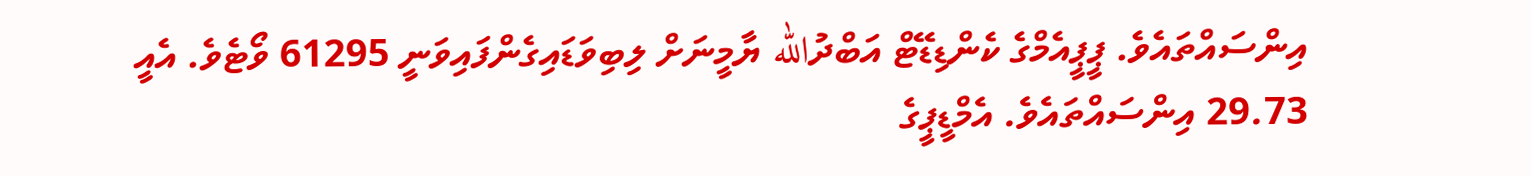އިންސައްތައެވެ. ޕީޕީއެމްގެ ކެންޑިޑޭޓް އަބްދުالله ޔާމީނަށް ލިބިވަޑައިގެންފައިވަނީ 61295 ވޯޓެވެ. އެއީ 29.73 އިންސައްތައެވެ. އެމްޑީޕީގެ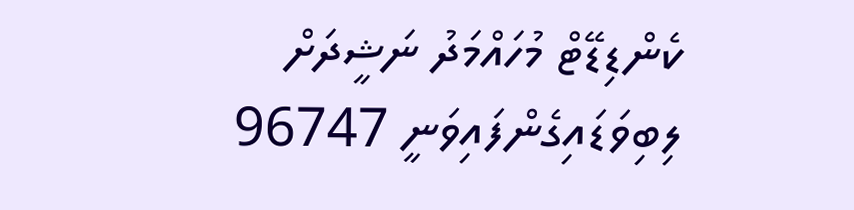ކެންޑިޑޭޓް މުހައްމަދު ނަޝީދަށް ލިބިވަޑައިގެންފައިވަނީ 96747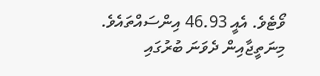ވޯޓެވެ. އެއީ 46.93 އިންސައްތައެވެ.
މިނަތީޖާއިން ދެވަނަ ބުރުގައި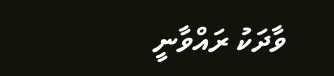ވާދަކު ރައްވާނީ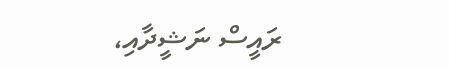ރައީސް ނަޝީދާއި،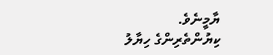ޔާމީނެވެ.
ކިޔުންތެރިންގެ ހިޔާލު